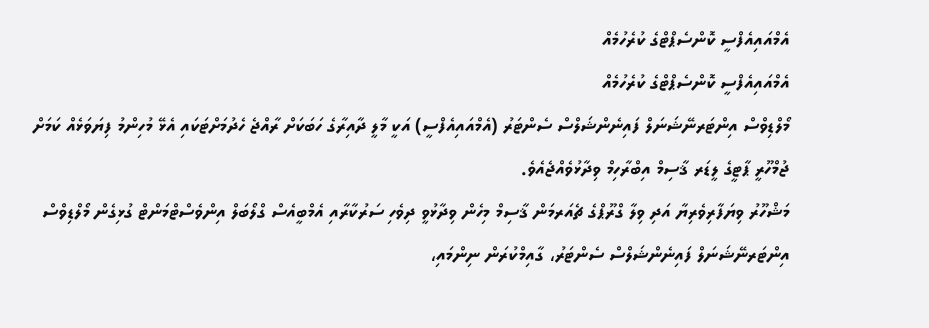އެމްއައިއެފްސީ ކޮންސެޕްޓްގެ ކުރެހުމެއް
އެމްއައިއެފްސީ ކޮންސެޕްޓްގެ ކުރެހުމެއް
މޯލްޑިވްސް އިންޓަރނޭޝަނަލް ފައިނެންޝަލްސް ސެންޓަރު (އެމްއައިއެފްސީ) އަކީ މާލީ ދާއިރާގެ ހަބަކަށް ރާއްޖެ ހެދުމަށްޓަކައި އެޅޭ މުހިންމު ފިޔަވަޅެއް ކަމަށް ޖުމްހޫރީ ޕާޓީގެ ލީޑަރ ޤާސިމް އިބްރާހިމް ވިދާޅުވެއްޖެއެވެ.
މަޝްހޫރު ވިޔަފާރިވެރިޔާ އަދި ވިލާ ގްރޫޕްގެ ޗެއަރމަން ޤާސިމް މިހެން ވިދާޅުވީ ދިވެހި ސަރުކާރާއި އެމްބީއެސް ގްލޯބަލް އިންވެސްޓްމަންޓް ގުޅިގެން މޯލްޑިވްސް އިންޓަރނޭޝަނަލް ފައިނެންޝަލްސް ސެންޓަރު، ގާއިމްކުރަން ނިންމައި،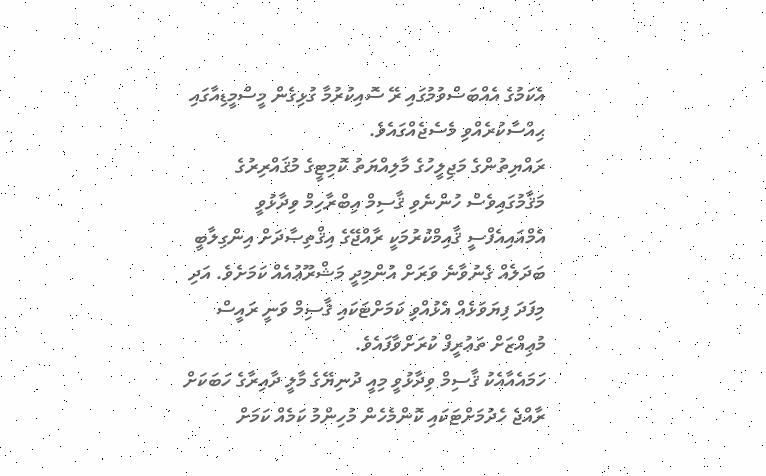އެކަމުގެ އެއްބަސްވުމުގައި ރޭ ސޮއިކުރުމާ ގުޅިގެން މީސްމީޑިއާގައި ޙިއްސާކުރެއްވި މެސެޖެއްގައެވެ.
ރައްޔިތުންގެ މަޖިލީހުގެ މާލިއްޔަތު ކޮމިޓީގެ މުޤައްރިރުގެ މަޤާމުގައިވެސް ހުންނެވި ޤާސިމް އިބްރާހިމް ވިދާޅުވީ އެމްއައިއެފްސީ ޤާއިމްކުރުމަކީ ރާއްޖޭގެ އިޤްތިޞާދަށް އިންގިލާބީ ބަދަލެއް ގެނުވާނެ ވަރަށް އުންމިދީ މަޝްރޫޢުއެއް ކަމަށެވެ. އަދި މިފަދަ ފިޔަވަޅެއް އެޅުއްވި ކަމަށްޓަކައި ޤާސިމް ވަނީ ރައީސް މުޢިއްޒަށް ތަޢުރީފް ކުރަށްވާފައެވެ.
ހަމައެއާއެކު ޤާސިމް ވިދާޅުވީ މިއީ ދުނިޔޭގެ މާލީ ދާއިރާގެ ހަބަކަށް ރާއްޖެ ހެދުމަށްޓަކައި ކޮންމެހެން މުހިންމު ކަމެއް ކަމަށް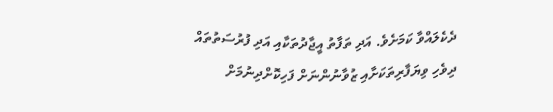ދެކެލައްވާ ކަމަށެވެ. އަދި ތަފާތު އީޖާދުތަކާއި އަދި ފުރުސަތުތައް ދިވެހި ވިޔަފާރިތަކަށާއި ޒުވާނުންނަށް ފަހިކޮށްދިނުމަށް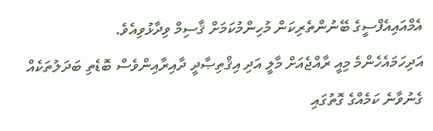އެމްއައިއެފްސީގެ ބޭނުންތެރިކަން މުހިންމުކަމަށް ޤާސިމް ވިދާޅުވިއެވެ.
އަދިހަމައެހެންމެ މިއީ ރާއްޖެއަށް މާލީ އަދި އިޤްތިޞާދީ ދާއިރާއިންވެސް ބޮޑެތި ބަދަލުތަކެއް ގެނުވާނެ ކަމެއްގެ ގޮތުގައި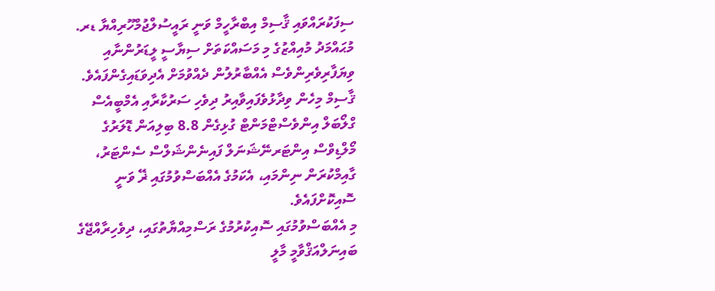ސިފަކުރައްވައި ޤާސިމް އިބްރާހީމް ވަނީ ރައީސުލްޖުމްހޫރިއްޔާ ޑރ. މުޙައްމަދު މުއިއްޒުގެ މި މަސައްކަތަށް ސިޔާސީ ލީޑަރުންނާއި ވިޔަފާރިވެރިންވެސް އެއްބާރުލުން ދެއްވުމަށް އެދިވަޑައިގެންފައެވެ.
ޤާސިމް މިހެން ވިދާޅުވެފައިވާއިރު ދިވެހި ސަރުކާރާއި އެމްބީއެސް ގްލޯބަލް އިންވެސްޓްމަންޓް ގުޅިގެން 8.8 ބިލިއަން ޑޮލަރުގެ މޯލްޑިވްސް އިންޓަރނޭޝަނަލް ފައިނެންޝަލްސް ސެންޓަރު، ގާއިމްކުރަން ނިންމައި، އެކަމުގެ އެއްބަސްވުމުގައި ޜޭ ވަނީ ސޮއިކޮށްފައެވެ.
މި އެއްބަސްވުމުގައި ސޮއިކުރުމުގެ ރަސްމިއްޔާތުގައި، ދިވެހިރާއްޖޭގެ ބައިނަލްއަޤްވާމީ މާލީ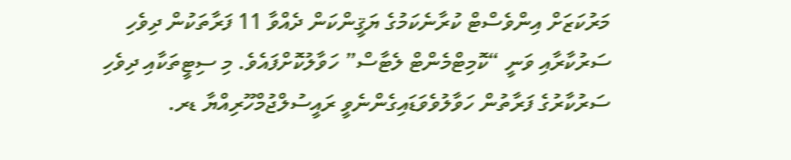މަރުކަޒަށް އިންވެސްޓް ކުރާނެކަމުގެ ޔަޤީންކަން ދެއްވާ 11 ފަރާތަކުން ދިވެހި ސަރުކާރާއި ވަނީ “ކޮމިޓްމެންޓް ލެޓާސް” ހަވާލުކޮށްފައެވެ. މި ސިޓީތަކާއި ދިވެހި ސަރުކާރުގެ ފަރާތުން ހަވާލުވެވަޑައިގެންނެވީ ރައީސުލްޖުމްހޫރިއްޔާ ޑރ.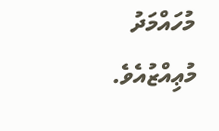މުހައްމަދު މުޢިއްޒުއެވެ.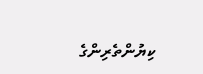ކިޔުންތެރިންގެ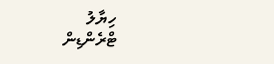ހިޔާލު
ޓްރެންޑިން